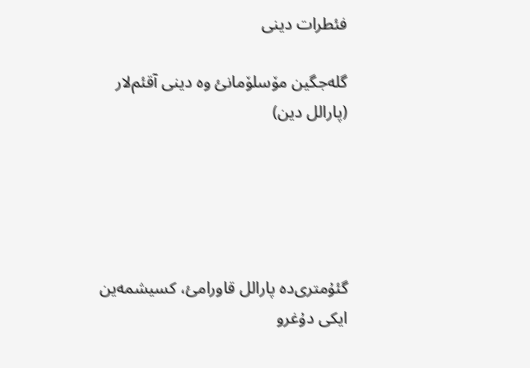فئطرات دینی

گلەجگین مۆسلۆمانئ وە دینی آقئم‌لار (پارالل دین)





گئۇمتری‌دە پارالل قاورامئ، کسیشمەین ایکی دۇغرو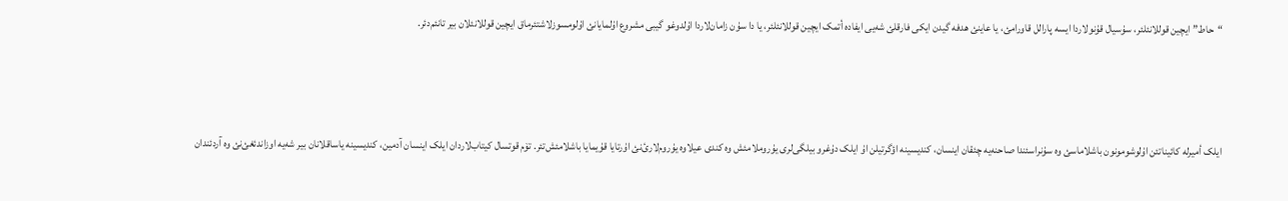“حاط” ایچین قوللانئلئر، سۇسیال قۇنولاردا ایسە پارالل قاورامئ، یا عاینئ هدفە گیدن ایکی فارقلئ شەیی ایفادە أتمک ایچین قوللانئلئر، یا دا سۇن زامان‌لاردا اۇلدوغو گیبی مشروع اۇلمایانئ اۇلومسوزلاشتئرماق ایچین قوللانئلان بیر تانئم‌دئر.



ایلک أمیرلە کائیناتئن اۇلوشومونون باشلاماسئ وە سۇنراسئندا صاحنەیە چئقان اینسان، کندیسینە اؤگرتیلن اۇ ایلک دۇغرو بیلگی‌لری یۇروملامئش وە کندی عیلاوە یۇروم‌لارئ‌نئ اۇرتایا قۇیمایا باشلامئش‌تئر. تۆم قوتسال کیتاب‌لاردان ایلک اینسان آدمین، کندیسینە یاساقلانان بیر شەیە اوزاندئغئ‌نئ وە آردئندان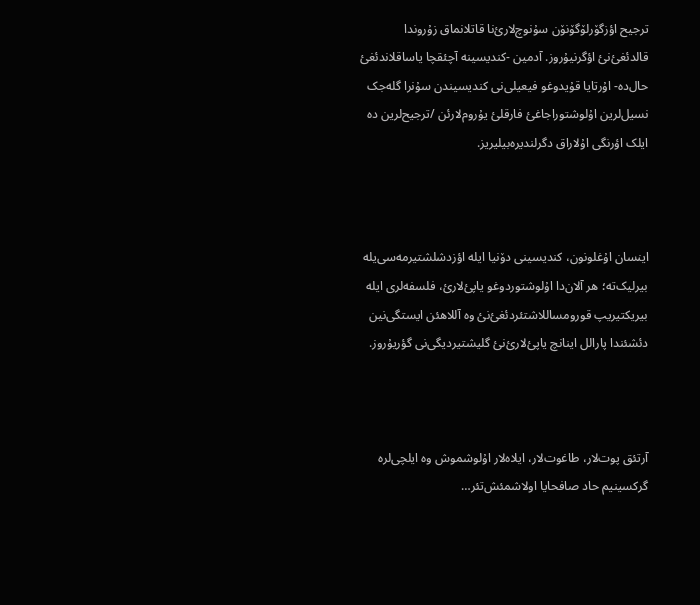ترجیح اؤزگۆرلۆگۆنۆن سۇنوچ‌لارئ‌نا قاتلانماق زۇروندا قالدئغئ‌نئ اؤگرنیۇروز. آدمین -کندیسینە آچئقچا یاساقلاندئغئ حال‌دە- اۇرتایا قۇیدوغو فیعیلی‌نی کندیسیندن سۇنرا گلەجک نسیل‌لرین اۇلوشتوراجاغئ فارقلئ یۇروم‌لارئن /ترجیح‌لرین دە ایلک اؤرنگی اۇلاراق دگرلندیرەبیلیریز.



اینسان اۇغلونون، کندیسینی دۆنیا ایلە اؤزدشلشتیرمەسی‌یلە بیرلیک‌تە؛ هر آلان‌دا اۇلوشتوردوغو یاپئ‌لارئ، فلسفەلری ایلە بیریکتیریپ قورومساللاشتئردئغئ‌نئ وە آللاهئن ایستگی‌نین دئشئندا پارالل اینانچ یاپئ‌لارئ‌نئ گلیشتیردیگی‌نی گؤریۇروز.



آرتئق پوت‌لار، طاغوت‌لار، ایلاەلار اۇلوشموش وە ایلچی‌لرە گرکسینیم حاد صافحایا اولاشمئش‌تئر…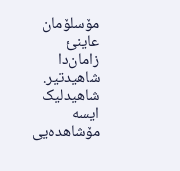مۆسلۆمان عاینئ زامان‌دا شاهیدتیر. شاهیدلیک ایسە مۆشاهدەیی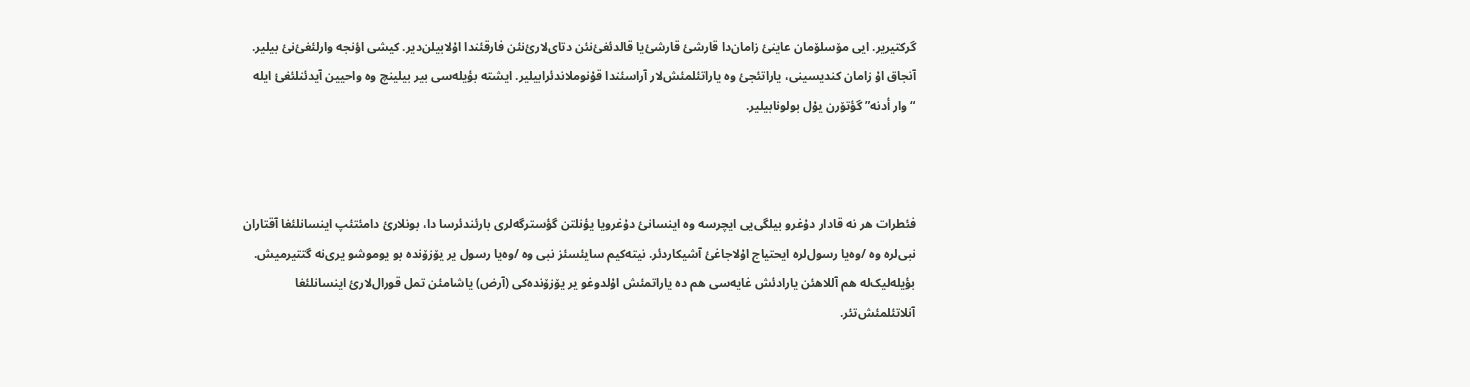گرکتیریر. ایی مۆسلۆمان عاینئ زامان‌دا قارشئ قارشئ‌یا قالدئغئ‌نئن دتای‌لارئ‌نئن فارقئندا اۇلابیلن‌دیر. کیشی اؤنجە وارلئغئ‌نئ بیلیر. آنجاق اۇ زامان کندیسینی، یاراتئجئ وە یاراتئلمئش‌لار آراسئندا قۇنوملاندئرابیلیر. ایشتە بؤیلەسی بیر بیلینچ وە واحیین آیدئنلئغئ ایلە “وار أدنە” گؤتۆرن یۇل بولونابیلیر.



فئطرات هر نە قادار دۇغرو بیلگی‌یی ایچرسە وە اینسانئ دۇغرویا یؤنلتن گؤسترگەلری بارئندئرسا دا، بونلارئ دامئتئپ اینسانلئغا آقتاران نبی‌لرە وە /وەیا رسول‌لرە ایحتیاج اۇلاجاغئ آشیکاردئر. نیتەکیم سایئسئز نبی وە /وەیا رسول یر یۆزۆندە بو یوموشو یری‌نە گتتیرمیش. بؤیلەلیک‌لە هم آللاهئن یارادئش غایەسی هم دە یاراتمئش اۇلدوغو یر یۆزۆندەکی (آرض) یاشامئن تمل قورال‌لارئ اینسانلئغا آنلاتئلمئش‌تئر.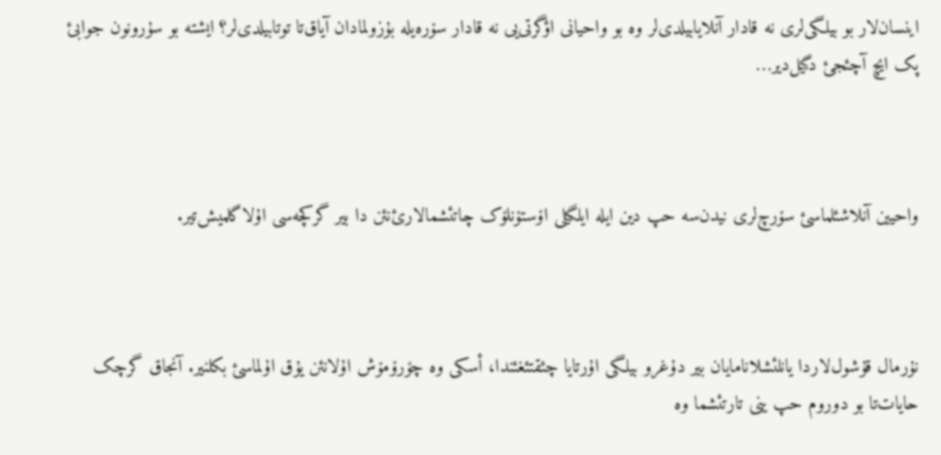اینسان‌لار بو بیلگی‌لری نە قادار آنلایابیلدی‌لر وە بو واحیانی اؤگرتی‌یی نە قادار سۆرەیلە بۇزولمادان آیاق‌تا توتابیلدی‌لر؟ ایشتە بو سۇرونون جوابئ پک ایچ آچئجئ دگیل‌دیر…



واحیین آنلاشئلماسئ سۆرچ‌لری نیدن‌سە حپ دین ایلە ایلگیلی اۆستۆنلۆک چاتئشمالارئ‌نئن دا بیر گرکچەسی اۇلاگلمیش‌تیر.



نۇرمال قۇشول‌لاردا یانلئشلانامایان بیر دۇغرو بیلگی اۇرتایا چئقتئغئندا، أسکی وە چۆرۆمۆش اۇلانئن یۇق اۇلماسئ بکلنیر. آنجاق گرچک حایات‌تا بو دوروم حپ ینی تارتئشما وە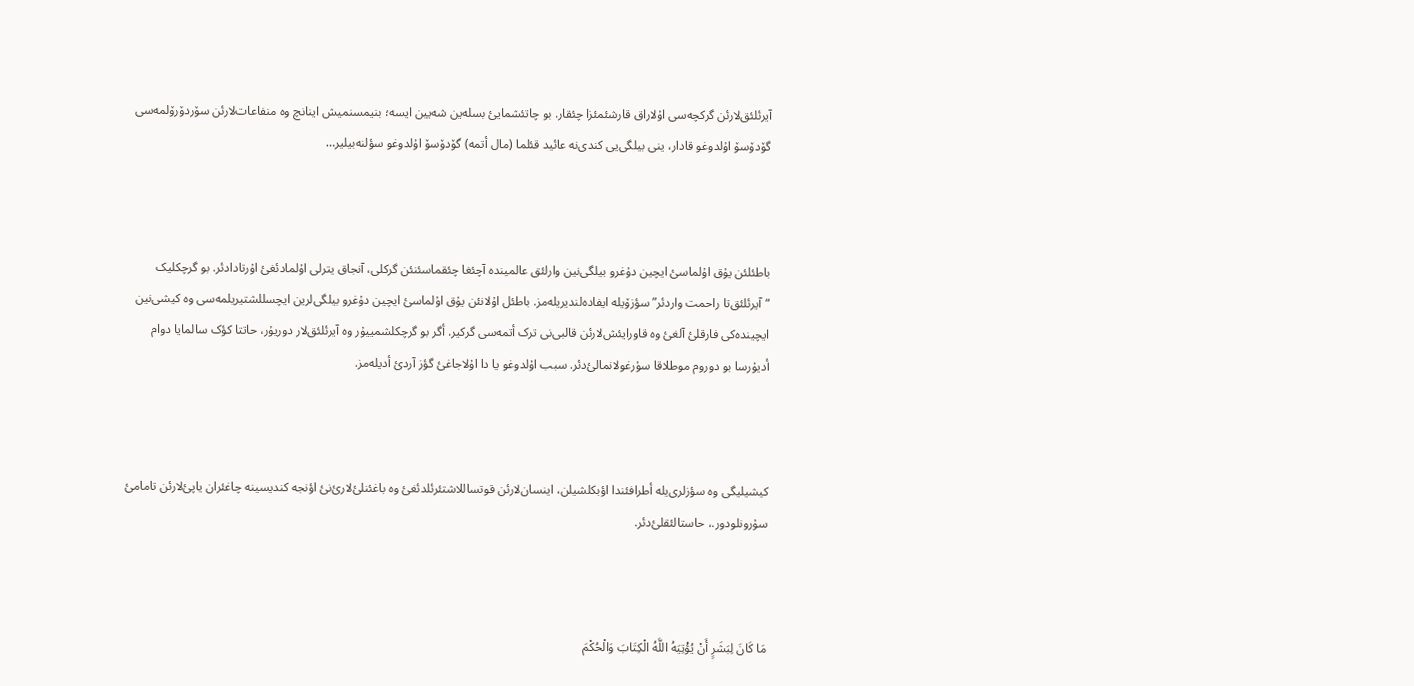آیرئلئق‌لارئن گرکچەسی اۇلاراق قارشئمئزا چئقار. بو چاتئشمایئ بسلەین شەیین ایسە؛ بنیمسنمیش اینانچ وە منفاعات‌لارئن سۆردۆرۆلمەسی گۆدۆسۆ اۇلدوغو قادار، ینی بیلگی‌یی کندی‌نە عائید قئلما (مال أتمە) گۆدۆسۆ اۇلدوغو سؤلنەبیلیر…



باطئلئن یۇق اۇلماسئ ایچین دۇغرو بیلگی‌نین وارلئق عالمیندە آچئغا چئقماسئنئن گرکلی، آنجاق یترلی اۇلمادئغئ اۇرتادادئر. بو گرچکلیک “آیرئلئق‌تا راحمت واردئر” سؤزۆیلە ایفادەلندیریلەمز. باطئل اۇلانئن یۇق اۇلماسئ ایچین دۇغرو بیلگی‌لرین ایچسللشتیریلمەسی وە کیشی‌نین ایچیندەکی فارقلئ آلغئ وە قاورایئش‌لارئن قالبی‌نی ترک أتمەسی گرکیر. أگر بو گرچکلشمییۇر وە آیرئلئق‌لار دوریۇر، حاتتا کؤک سالمایا دوام أدیۇرسا بو دوروم موطلاقا سۇرغولانمالئ‌دئر. سبب اۇلدوغو یا دا اۇلاجاغئ گؤز آردئ أدیلەمز.



کیشیلیگی وە سؤزلری‌یلە أطرافئندا اؤبکلشیلن، اینسان‌لارئن قوتساللاشتئرئلدئغئ وە باغئنلئ‌لارئ‌نئ اؤنجە کندیسینە چاغئران یاپئ‌لارئن تامامئ سۇرونلودور.، حاستالئقلئ‌دئر.



مَا كَانَ لِبَشَرٍ أَنْ يُؤْتِيَهُ اللَّهُ الْكِتَابَ وَالْحُكْمَ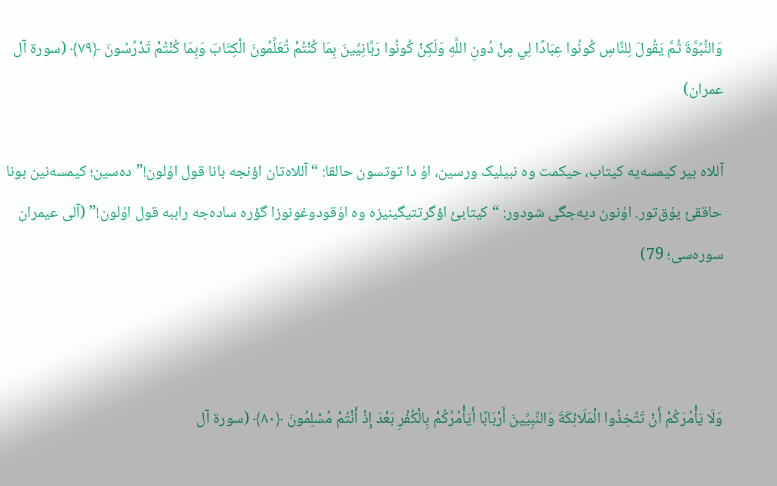وَالنُّبُوَّةَ ثُمَّ يَقُولَ لِلنَّاسِ كُونُوا عِبَادًا لِي مِنْ دُونِ اللَّهِ وَلَكِنْ كُونُوا رَبَّانِيِّينَ بِمَا كُنْتُمْ تُعَلِّمُونَ الْكِتَابَ وَبِمَا كُنْتُمْ تَدْرُسُونَ ﴿۷۹﴾ (سورة آل عمران)

آللاە بیر کیمسەیە کیتاب، حیکمت وە نبیلیک ورسین، اۇ دا توتسون حالقا: “آللاەتان اؤنجە بانا قول اۇلون!” دەسین؛ کیمسەنین بونا حاققئ یۇق‌تور. اۇنون دیەجگی شودور: “کیتابئ اؤگرتتیگینیزە وە اۇقودوغونوزا گؤرە سادەجە راببە قول اۇلون!” (آلی عیمران سورەسی؛ 79)



وَلَا يَأْمُرَكُمْ أَنْ تَتَّخِذُوا الْمَلَائِكَةَ وَالنَّبِيِّينَ أَرْبَابًا أَيَأْمُرُكُمْ بِالْكُفْرِ بَعْدَ إِذْ أَنْتُمْ مُسْلِمُونَ ﴿۸۰﴾ (سورة آل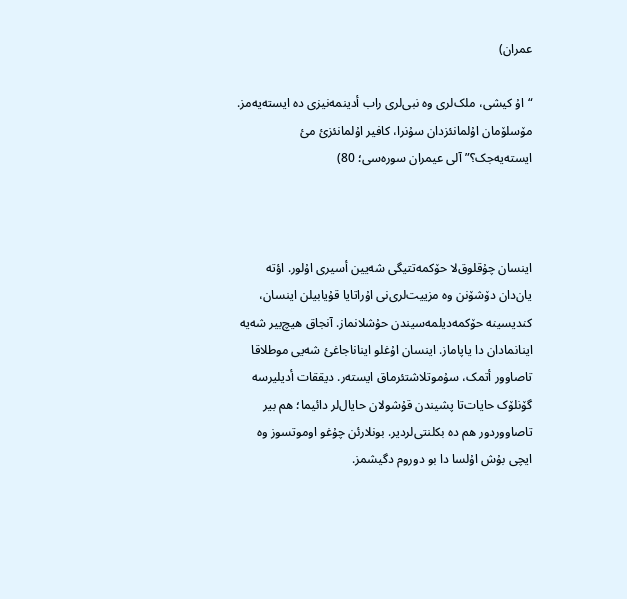عمران)

“اۇ کیشی، ملک‌لری وە نبی‌لری راب أدینمەنیزی دە ایستەیەمز. مۆسلۆمان اۇلمانئزدان سۇنرا، کافیر اۇلمانئزئ مئ ایستەیەجک؟” آلی عیمران سورەسی؛ 80)



اینسان چۇقلوق‌لا حۆکمەتتیگی شەیین أسیری اۇلور. اؤتە یان‌دان دۆشۆنن وە مزییت‌لری‌نی اۇراتایا قۇیابیلن اینسان، کندیسینە حۆکمەدیلمەسیندن حۇشلانماز. آنجاق هیچ‌بیر شەیە اینانمادان دا یاپاماز. اینسان اۇغلو ایناناجاغئ شەیی موطلاقا تاصاوور أتمک، سۇموتلاشتئرماق ایستەر. دیققات أدیلیرسە گۆنلۆک حایات‌تا پشیندن قۇشولان حایال‌لر دائیما؛ هم بیر تاصاووردور هم دە بکلنتی‌لردیر. بونلارئن چۇغو اوموتسوز وە ایچی بۇش اۇلسا دا بو دوروم دگیشمز.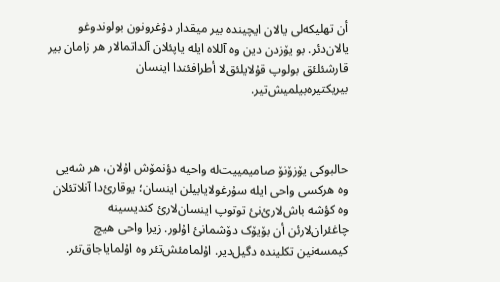أن تهلیکەلی یالان ایچیندە بیر میقدار دۇغرونون بولوندوغو یالان‌دئر. بو یۆزدن دین وە آللاە ایلە یاپئلان آلداتمالار هر زامان بیر قارشئلئق بولوپ قۇلایلئق‌لا أطرافئندا اینسان بیریکتیرەبیلمیش‌تیر.



حالبوکی یۆزۆنۆ صامیمییت‌لە واحیە دؤنمۆش اۇلان، هر شەیی وە هرکسی واحی ایلە سۇرغولایابیلن اینسان؛ یوقارئ‌دا آنلاتئلان وە کؤشە باش‌لارئ‌نئ توتوپ اینسان‌لارئ کندیسینە چاغئران‌لارئن أن بۆیۆک دۆشمانئ اۇلور. زیرا واحی هیچ کیمسەنین تکلیندە دگیل‌دیر. اۇلمامئش‌تئر وە اۇلمایاجاق‌تئر.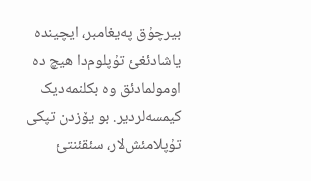بیرچۇق پەیغامبر، ایچیندە یاشادئغئ تۇپلوم‌دا هیچ دە اومولمادئق وە بکلنمەدیک کیمسەلردیر. بو یۆزدن تپکی تۇپلامئش‌لار، سئقئنتئ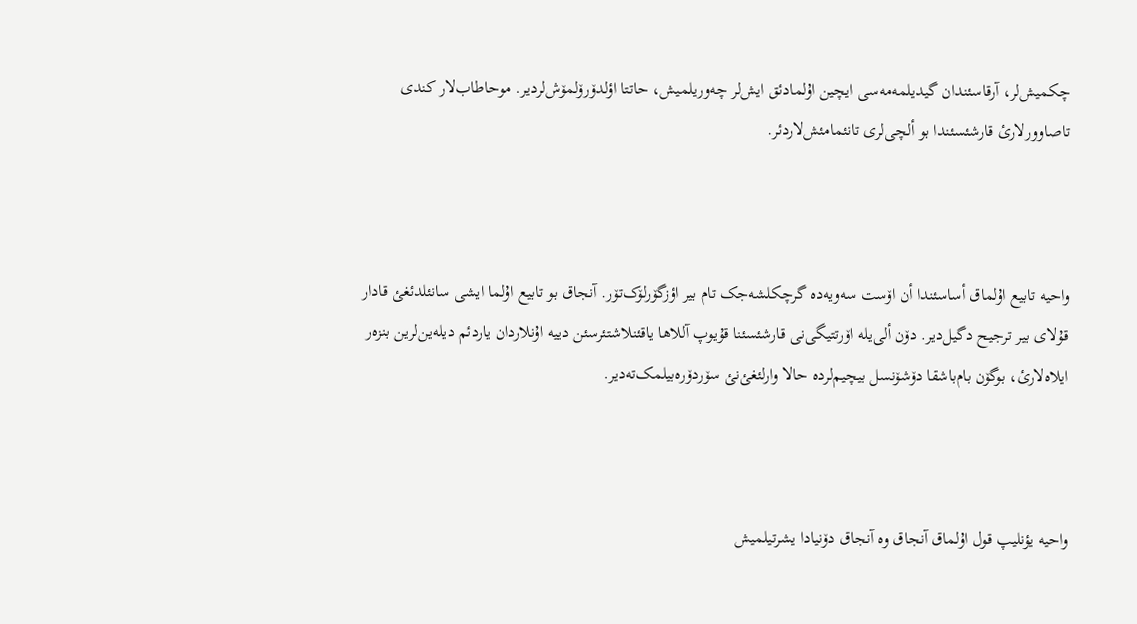چکمیش‌لر، آرقاسئندان گیدیلمەمەسی ایچین اۇلمادئق ایش‌لر چەوریلمیش، حاتتا اؤلدۆرۆلمۆش‌لردیر. موحاطاب‌لار کندی تاصاوورلارئ قارشئسئندا بو ألچی‌لری تانئمامئش‌لاردئر.



واحیە تابیع اۇلماق أساسئندا أن اۆست سەویەدە گرچکلشەجک تام بیر اؤزگۆرلۆک‌تۆر. آنجاق بو تابیع اۇلما ایشی سانئلدئغئ قادار قۇلای بیر ترجیح دگیل‌دیر. دۆن ألی‌یلە اۆرتتیگی‌نی قارشئسئنا قۇیوپ آللاها یاقئنلاشتئرسئن دییە اۇنلاردان یاردئم دیلەین‌لرین بنزەر ایلاەلارئ، بوگۆن بام‌باشقا دۆشۆنسل بیچیم‌لردە حالا وارلئغئ‌نئ سۆردۆرەبیلمک‌تەدیر.



واحیە یؤنلیپ قول اۇلماق آنجاق وە آنجاق دۆنیادا یشرتیلمیش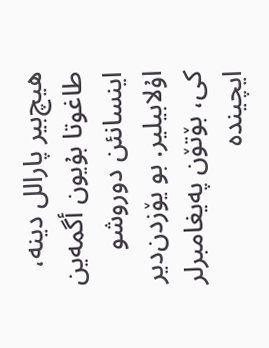هیچ‌بیر پارالل دینە، طاغوتا بۇیون أگمەین اینسانئن دوروشو اۇلابیلیر. بو یۆزدن‌دیر کی، بۆتۆن پەیغامبرلر ایچیندە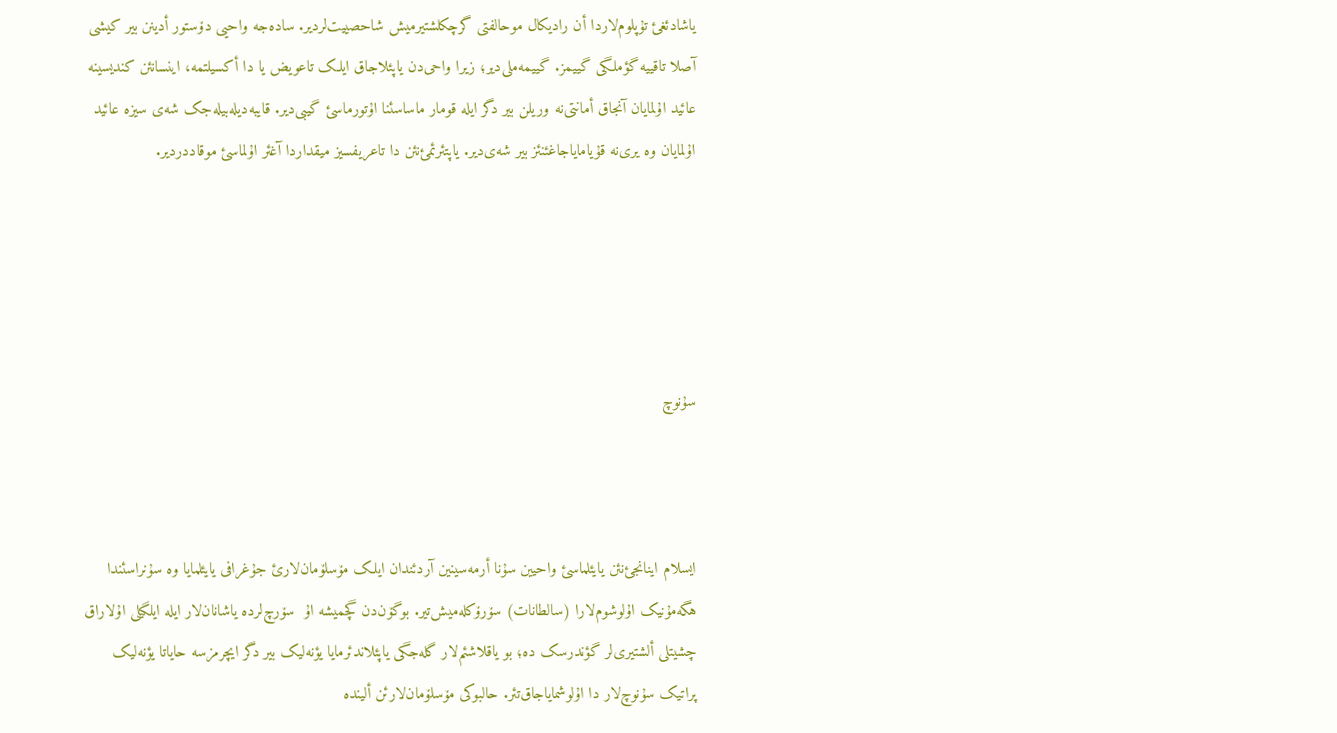یاشادئغئ تۇپلوم‌لاردا أن رادیکال موحالفتی گرچکلشتیرمیش شاحصییت‌لردیر. سادەجە واحیی دۆستور أدینن بیر کیشی آصلا تاقییە گؤملگی گییمز. گییمەملی‌دیر؛ زیرا واحی‌دن یاپئلاجاق ایلک تاعویض یا دا أکسیلتمە، اینسانئن کندیسینە عائید اۇلمایان آنجاق أمانتی‌نە وریلن بیر دگر ایلە قومار ماساسئنا اۇتورماسئ گیبی‌دیر. قایبەدیلەبیلەجک شەی سیزە عائید اۇلمایان وە یری‌نە قۇیامایاجاغئنئز بیر شەی‌دیر. یاپتئرئمئ‌نئن دا تاعریفسیز میقداردا آغئر اۇلماسئ موقاددردیر.





سۇنوچ



ایسلام اینانجئ‌نئن یایئلماسئ واحیین سۇنا أرمەسینین آردئندان ایلک مۆسلۆمان‌لارئ جۇغرافی یایئلمایا وە سۇنراسئندا هگەمۇنیک اۇلوشوم‌لارا (سالطانات) سۆرۆکلەمیش‌تیر. بوگۆن‌دن گچمیشە اۇ  سۆرچ‌لردە یاشانان‌لار ایلە ایلگیلی اۇلاراق چشیتلی ألشتیری‌لر گؤندرسک دە؛ بو یاقلاشئم‌لار گلەجگی یاپئلاندئرمایا یؤنەلیک بیر دگر ایچرمزسە حایاتا یؤنەلیک پراتیک سۇنوچ‌لار دا اۇلوشمایاجاق‌تئر. حالبوکی مۆسلۆمان‌لارئن ألیندە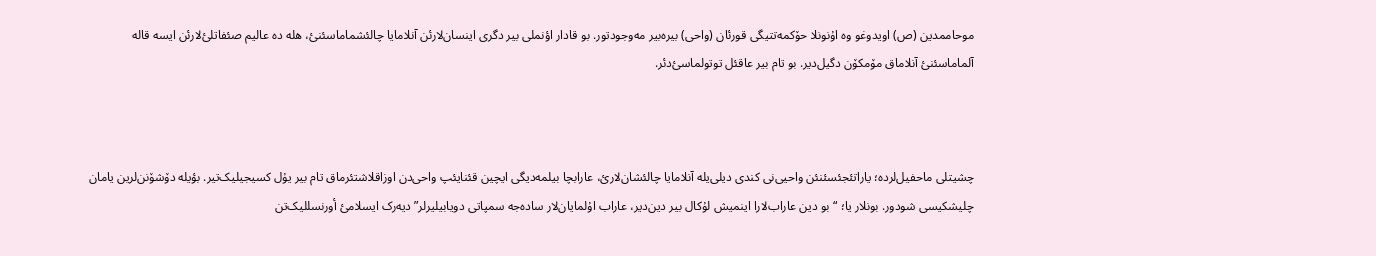موحاممدین (ص) اویدوغو وە اۇنونلا حۆکمەتتیگی قورئان (واحی) بیرەبیر مەوجودتور. بو قادار اؤنملی بیر دگری اینسان‌لارئن آنلامایا چالئشماماسئنئ، هلە دە عالیم صئفاتلئ‌لارئن ایسە قالە آلماماسئنئ آنلاماق مۆمکۆن دگیل‌دیر. بو تام بیر عاقئل توتولماسئ‌دئر.



چشیتلی ماحفیل‌لردە؛ یاراتئجئسئنئن واحیی‌نی کندی دیلی‌یلە آنلامایا چالئشان‌لارئ، عارابچا بیلمەدیگی ایچین قئنایئپ واحی‌دن اوزاقلاشتئرماق تام بیر یۇل کسیجیلیک‌تیر. بؤیلە دۆشۆنن‌لرین یامان چلیشکیسی شودور. بونلار یا؛ “بو دین عاراب‌لارا اینمیش لۇکال بیر دین‌دیر، عاراب اۇلمایان‌لار سادەجە سمپاتی دویابیلیرلر” دیەرک ایسلامئ أورنسللیک‌تن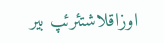اوزاقلاشتئرئپ بیر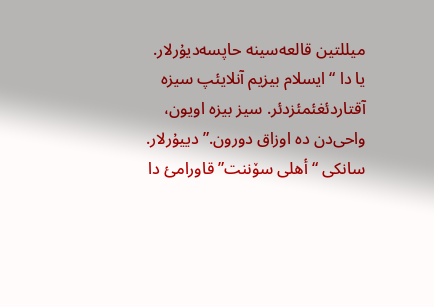میللتین قالعەسینە حاپسەدیۇرلار. یا دا “ایسلام بیزیم آنلایئپ سیزە آقتاردئغئمئزدئر. سیز بیزە اویون، واحی‌دن دە اوزاق دورون.” دییۇرلار. سانکی “أهلی سۆننت” قاورامئ دا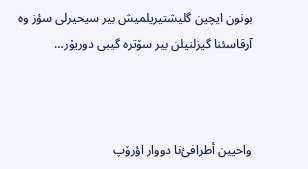بونون ایچین گلیشتیریلمیش بیر سیحیرلی سؤز وە آرقاسئنا گیزلنیلن بیر سۆترە گیبی دوریۇر…



واحیین أطرافئ‌نا دووار اؤرۆپ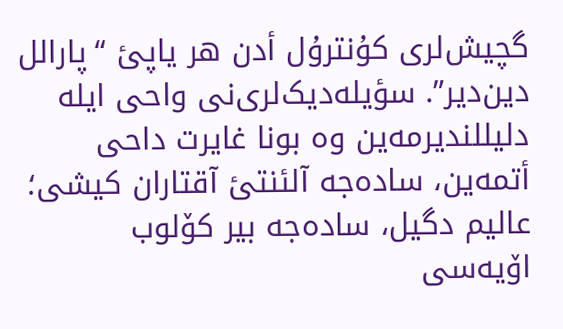گچیش‌لری کۇنترۇل أدن هر یاپئ “پارالل دین‌دیر”. سؤیلەدیک‌لری‌نی واحی ایلە دلیللندیرمەین وە بونا غایرت داحی أتمەین، سادەجە آلئنتئ آقتاران کیشی؛ عالیم دگیل، سادەجە بیر کۆلوب اۆیەسی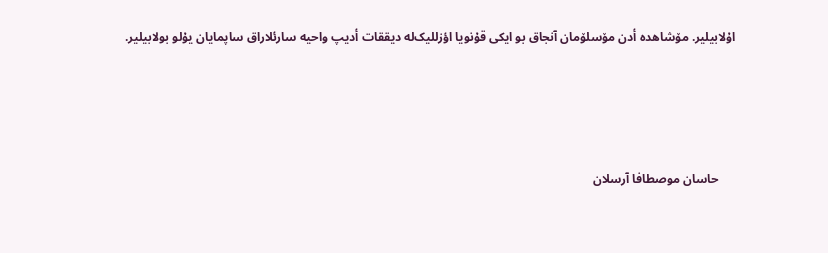اۇلابیلیر. مۆشاهدە أدن مۆسلۆمان آنجاق بو ایکی قۇنویا اؤزللیک‌لە دیققات أدیپ واحیە سارئلاراق ساپمایان یۇلو بولابیلیر.





     حاسان موصطافا آرسلان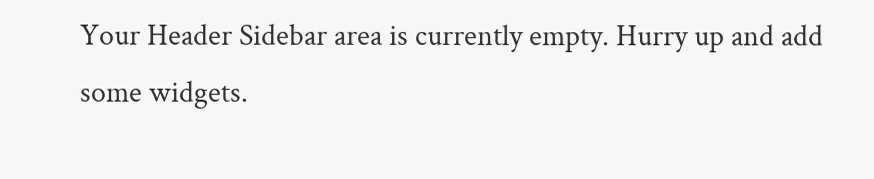Your Header Sidebar area is currently empty. Hurry up and add some widgets.